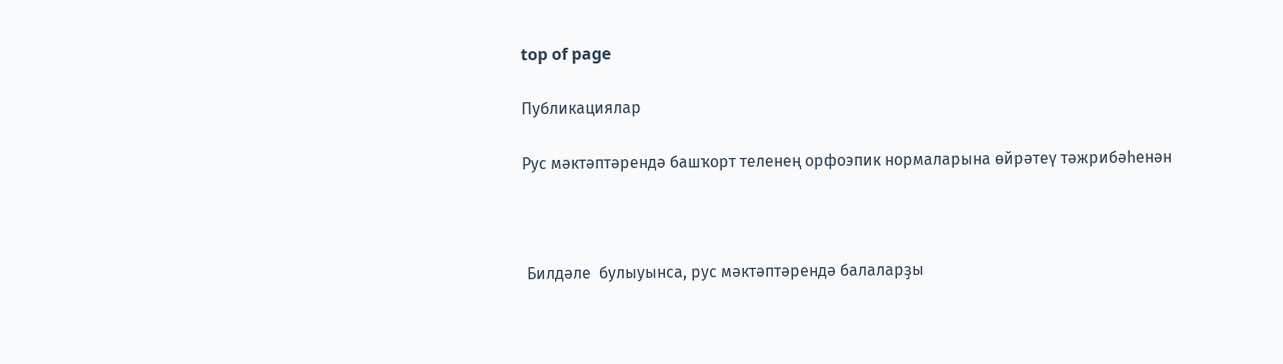top of page

Публикациялар

Рус мәктәптәрендә башҡорт теленең орфоэпик нормаларына өйрәтеү тәжрибәһенән



 Билдәле  булыуынса, рус мәктәптәрендә балаларҙы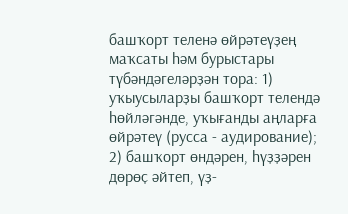башҡорт теленә өйрәтеүҙең маҡсаты һәм бурыстары түбәндәгеләрҙән тора: 1) уҡыусыларҙы башҡорт телендә һөйләгәнде, уҡығанды аңларға өйрәтеү (русса - аудирование); 2) башҡорт өндәрен, һүҙҙәрен дөрөҫ әйтеп, үҙ-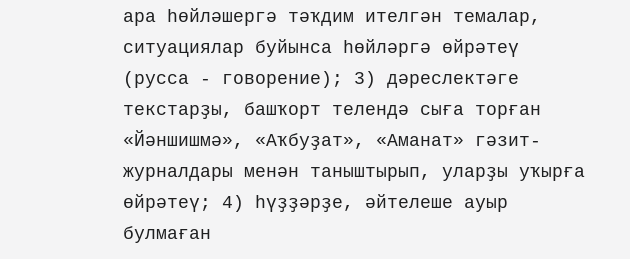ара һөйләшергә тәҡдим ителгән темалар, ситуациялар буйынса һөйләргә өйрәтеү (русса - говорение); 3) дәреслектәге текстарҙы, башҡорт телендә сыға торған «Йәншишмә», «Аҡбуҙат», «Аманат» гәзит-журналдары менән таныштырып, уларҙы уҡырға өйрәтеү; 4) һүҙҙәрҙе, әйтелеше ауыр булмаған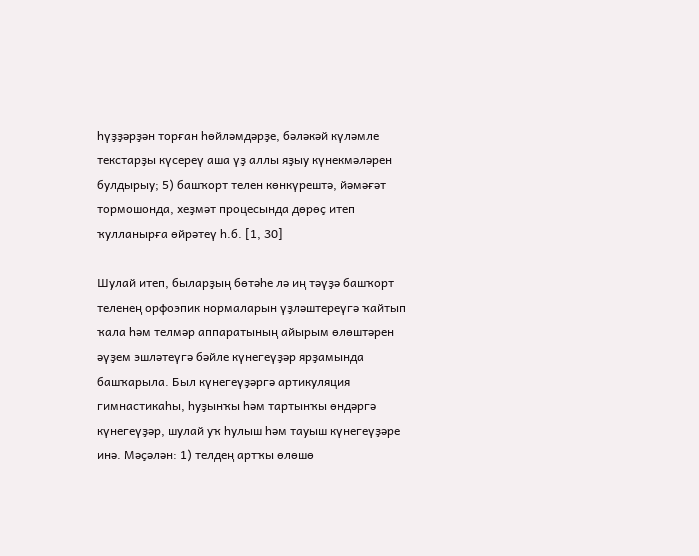һүҙҙәрҙән торған һөйләмдәрҙе, бәләкәй күләмле текстарҙы күсереү аша үҙ аллы яҙыу күнекмәләрен булдырыу; 5) башҡорт телен көнкүрештә, йәмәғәт тормошонда, хеҙмәт процесында дөрөҫ итеп ҡулланырға өйрәтеү һ.б. [1, 30]

Шулай итеп, быларҙың бөтәһе лә иң тәүҙә башҡорт теленең орфоэпик нормаларын үҙләштереүгә ҡайтып ҡала һәм телмәр аппаратының айырым өлөштәрен әүҙем эшләтеүгә бәйле күнегеүҙәр ярҙамында башҡарыла. Был күнегеүҙәргә артикуляция гимнастикаһы, һуҙынҡы һәм тартынҡы өндәргә күнегеүҙәр, шулай уҡ һулыш һәм тауыш күнегеүҙәре инә. Мәҫәлән: 1) телдең артҡы өлөшө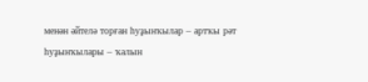менән әйтелә торған һуҙынҡылар – артҡы рәт һуҙынҡылары – ҡалын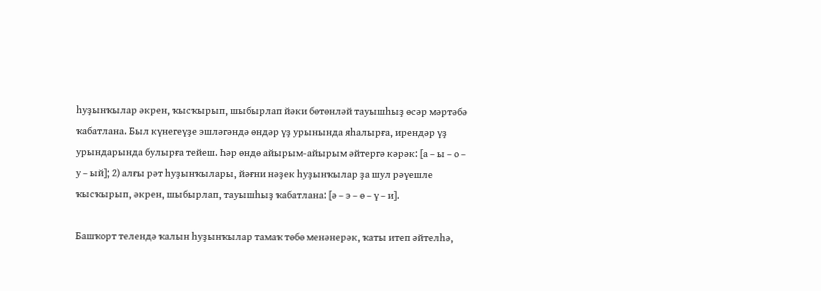һуҙынҡылар әкрен, ҡысҡырып, шыбырлап йәки бөтөнләй тауышһыҙ өсәр мәртәбә ҡабатлана. Был күнегеүҙе эшләгәндә өндәр үҙ урынында яһалырға, ирендәр үҙ урындарында булырға тейеш. Һәр өндө айырым-айырым әйтергә кәрәк: [а – ы – о – у – ый]; 2) алғы рәт һуҙынҡылары, йәғни нәҙек һуҙынҡылар ҙа шул рәүешле ҡысҡырып, әкрен, шыбырлап, тауышһыҙ ҡабатлана: [ә – э – ө – ү – и].

Башҡорт телендә ҡалын һуҙынҡылар тамаҡ төбө менәнерәк, ҡаты итеп әйтелһә,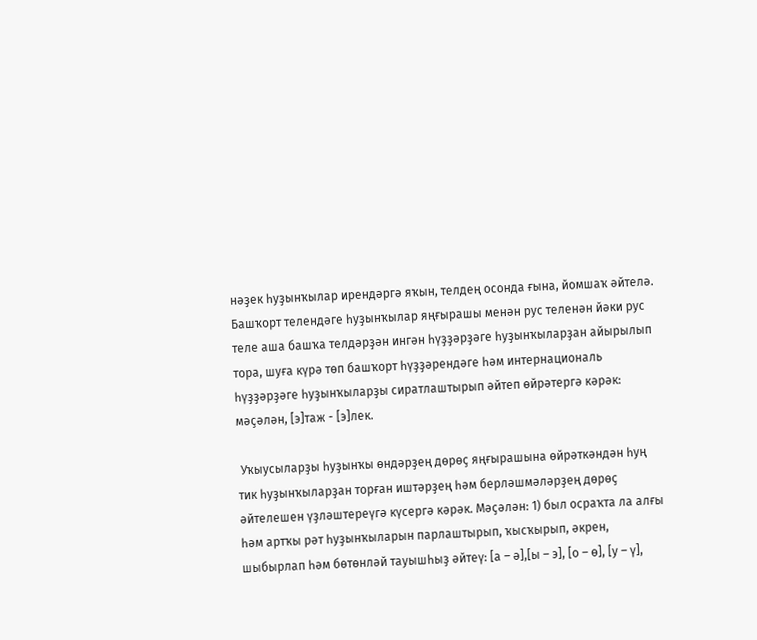нәҙек һуҙынҡылар ирендәргә яҡын, телдең осонда ғына, йомшаҡ әйтелә. Башҡорт телендәге һуҙынҡылар яңғырашы менән рус теленән йәки рус теле аша башҡа телдәрҙән ингән һүҙҙәрҙәге һуҙынҡыларҙан айырылып тора, шуға күрә төп башҡорт һүҙҙәрендәге һәм интернациональ һүҙҙәрҙәге һуҙынҡыларҙы сиратлаштырып әйтеп өйрәтергә кәрәк: мәҫәлән, [э]таж - [э]лек.

 Уҡыусыларҙы һуҙынҡы өндәрҙең дөрөҫ яңғырашына өйрәткәндән һуң тик һуҙынҡыларҙан торған иштәрҙең һәм берләшмәләрҙең дөрөҫ әйтелешен үҙләштереүгә күсергә кәрәк. Мәҫәлән: 1) был осраҡта ла алғы һәм артҡы рәт һуҙынҡыларын парлаштырып, ҡысҡырып, әкрен, шыбырлап һәм бөтөнләй тауышһыҙ әйтеү: [а – ә],[ы – э], [о – ө], [у – ү],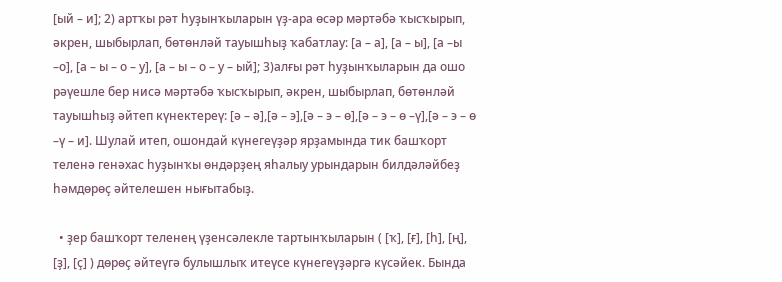[ый – и]; 2) артҡы рәт һуҙынҡыларын үҙ-ара өсәр мәртәбә ҡысҡырып, әкрен, шыбырлап, бөтөнләй тауышһыҙ ҡабатлау: [а – а], [а – ы], [а –ы –о], [а – ы – о – у], [а – ы – о – у – ый]; 3)алғы рәт һуҙынҡыларын да ошо рәүешле бер нисә мәртәбә ҡысҡырып, әкрен, шыбырлап, бөтөнләй тауышһыҙ әйтеп күнектереү: [ә – ә],[ә – э],[ә – э – ө],[ә – э – ө –ү],[ә – э – ө –ү – и]. Шулай итеп, ошондай күнегеүҙәр ярҙамында тик башҡорт теленә генәхас һуҙынҡы өндәрҙең яһалыу урындарын билдәләйбеҙ һәмдөрөҫ әйтелешен нығытабыҙ.

  • ҙер башҡорт теленең үҙенсәлекле тартынҡыларын ( [ҡ], [ғ], [һ], [ң], [ҙ], [ҫ] ) дөрөҫ әйтеүгә булышлыҡ итеүсе күнегеүҙәргә күсәйек. Бында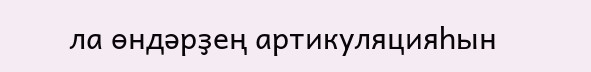ла өндәрҙең артикуляцияһын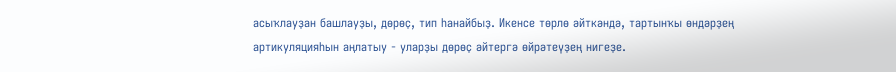асыҡлауҙан башлауҙы, дөрөҫ, тип һанайбыҙ. Икенсе төрлө әйткәндә, тартынҡы өндәрҙең артикуляцияһын аңлатыу - уларҙы дөрөҫ әйтергә өйрәтеүҙең нигеҙе.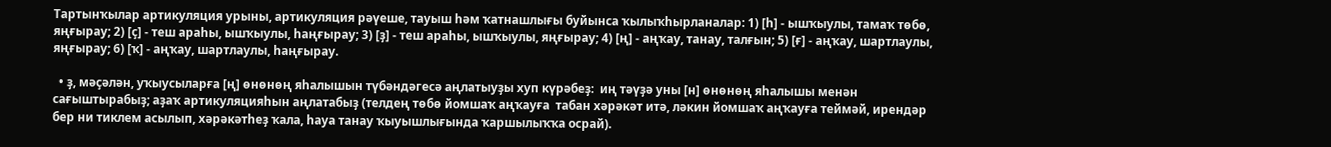Тартынҡылар артикуляция урыны, артикуляция рәүеше, тауыш һәм ҡатнашлығы буйынса ҡылыҡһырланалар: 1) [һ] - ышҡыулы, тамаҡ төбө, яңғырау; 2) [ҫ] - теш араһы, ышҡыулы, һаңғырау; 3) [ҙ] - теш араһы, ышҡыулы, яңғырау; 4) [ң] - аңҡау, танау, талғын; 5) [ғ] - аңҡау, шартлаулы, яңғырау; 6) [ҡ] - аңҡау, шартлаулы, һаңғырау.

  • ҙ, мәҫәлән, уҡыусыларға [ң] өнөнөң яһалышын түбәндәгесә аңлатыуҙы хуп күрәбеҙ:  иң тәүҙә уны [н] өнөнөң яһалышы менән сағыштырабыҙ; аҙаҡ артикуляцияһын аңлатабыҙ (телдең төбө йомшаҡ аңҡауға  табан хәрәкәт итә, ләкин йомшаҡ аңҡауға теймәй, ирендәр бер ни тиклем асылып, хәрәкәтһеҙ ҡала, һауа танау ҡыуышлығында ҡаршылыҡҡа осрай).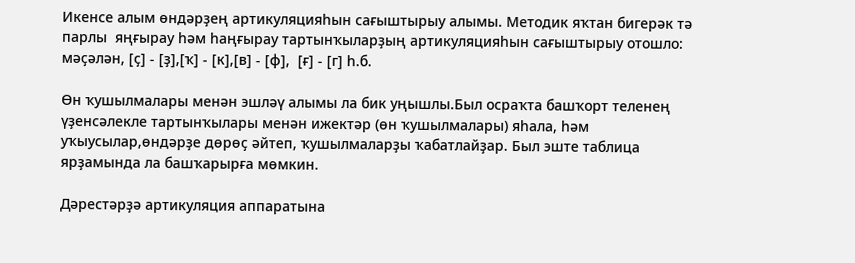Икенсе алым өндәрҙең артикуляцияһын сағыштырыу алымы. Методик яҡтан бигерәк тә парлы  яңғырау һәм һаңғырау тартынҡыларҙың артикуляцияһын сағыштырыу отошло: мәҫәлән, [ҫ] - [ҙ],[ҡ] - [к],[в] - [ф],  [ғ] - [г] һ.б.

Өн ҡушылмалары менән эшләү алымы ла бик уңышлы.Был осраҡта башҡорт теленең үҙенсәлекле тартынҡылары менән ижектәр (өн ҡушылмалары) яһала, һәм уҡыусылар,өндәрҙе дөрөҫ әйтеп, ҡушылмаларҙы ҡабатлайҙар. Был эште таблица ярҙамында ла башҡарырға мөмкин.

Дәрестәрҙә артикуляция аппаратына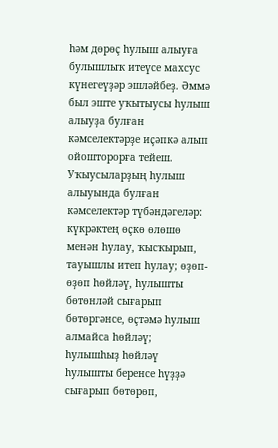һәм дөрөҫ һулыш алыуға булышлыҡ итеүсе махсус күнегеүҙәр эшләйбеҙ. Әммә был эште уҡытыусы һулыш алыуҙа булған кәмселектәрҙе иҫәпкә алып ойошторорға тейеш. Уҡыусыларҙың һулыш алыуында булған кәмселектәр түбәндәгеләр: күкрәктең өҫкө өлөшө менән һулау, ҡысҡырып, тауышлы итеп һулау; өҙөп-өҙөп һөйләү, һулышты бөтөнләй сығарып бөтөргәнсе, өҫтәмә һулыш алмайса һөйләү; һулышһыҙ һөйләү һулышты беренсе һүҙҙә сығарып бөтөрөп,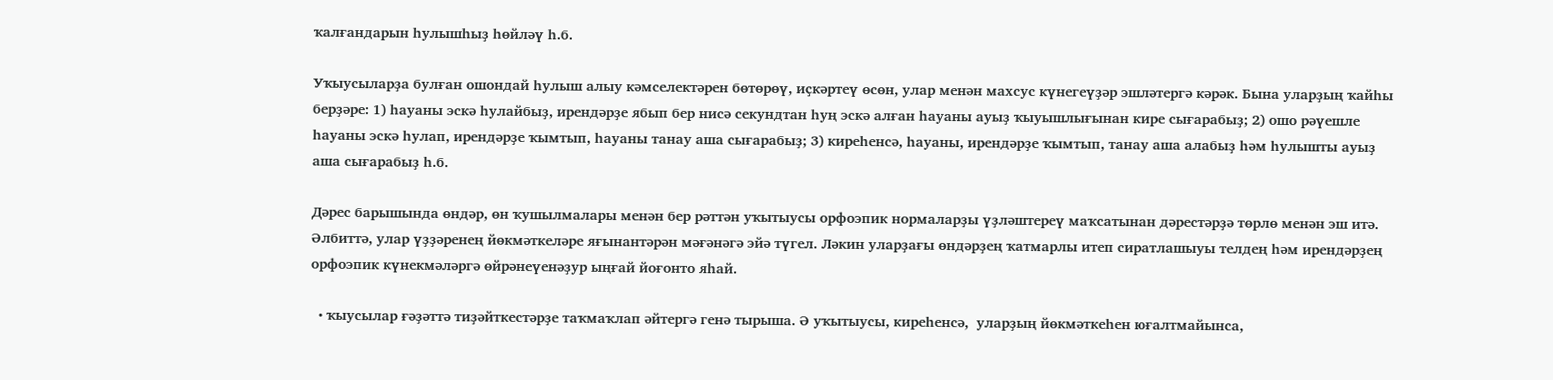ҡалғандарын һулышһыҙ һөйләү һ.б.

Уҡыусыларҙа булған ошондай һулыш алыу кәмселектәрен бөтөрөү, иҫкәртеү өсөн, улар менән махсус күнегеүҙәр эшләтергә кәрәк. Бына уларҙың ҡайһы берҙәре: 1) һауаны эскә һулайбыҙ, ирендәрҙе ябып бер нисә секундтан һуң эскә алған һауаны ауыҙ ҡыуышлығынан кире сығарабыҙ; 2) ошо рәүешле һауаны эскә һулап, ирендәрҙе ҡымтып, һауаны танау аша сығарабыҙ; 3) киреһенсә, һауаны, ирендәрҙе ҡымтып, танау аша алабыҙ һәм һулышты ауыҙ аша сығарабыҙ һ.б.

Дәрес барышында өндәр, өн ҡушылмалары менән бер рәттән уҡытыусы орфоэпик нормаларҙы үҙләштереү маҡсатынан дәрестәрҙә төрлө менән эш итә. Әлбиттә, улар үҙҙәренең йөкмәткеләре яғынантәрән мәғәнәгә эйә түгел. Ләкин уларҙағы өндәрҙең ҡатмарлы итеп сиратлашыуы телдең һәм ирендәрҙең орфоэпик күнекмәләргә өйрәнеүенәҙур ыңғай йоғонто яһай.

  • ҡыусылар ғәҙәттә тиҙәйткестәрҙе таҡмаҡлап әйтергә генә тырыша. Ә уҡытыусы, киреһенсә,  уларҙың йөкмәткеһен юғалтмайынса,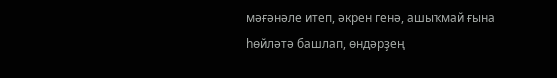мәғәнәле итеп, әкрен генә, ашыҡмай ғына һөйләтә башлап, өндәрҙең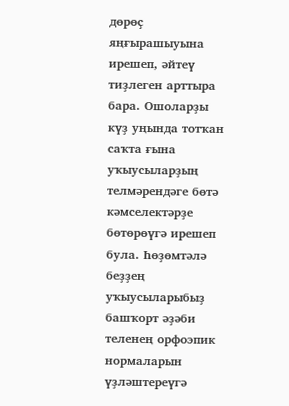дөрөҫ яңғырашыуына  ирешеп, әйтеү тиҙлеген арттыра бара. Ошоларҙы күҙ уңында тотҡан саҡта ғына уҡыусыларҙың телмәрендәге бөтә кәмселектәрҙе бөтөрөүгә ирешеп була. Һөҙөмтәлә беҙҙең уҡыусыларыбыҙ башҡорт әҙәби теленең орфоэпик нормаларын үҙләштереүгә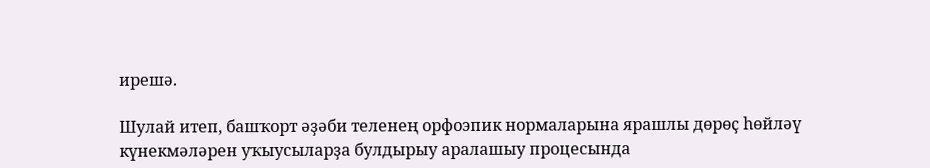ирешә.

Шулай итеп, башҡорт әҙәби теленең орфоэпик нормаларына ярашлы дөрөҫ һөйләү күнекмәләрен уҡыусыларҙа булдырыу аралашыу процесында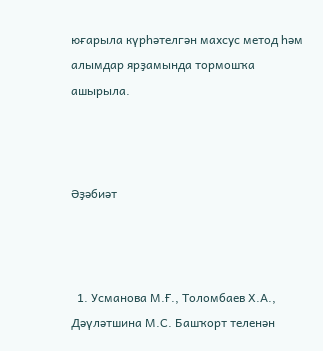юғарыла күрһәтелгән махсус метод һәм алымдар ярҙамында тормошҡа ашырыла.



Әҙәбиәт



  1. Усманова М.Ғ., Толомбаев Х.А., Дәүләтшина М.С. Башҡорт теленән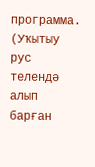программа. (Уҡытыу рус телендә алып барған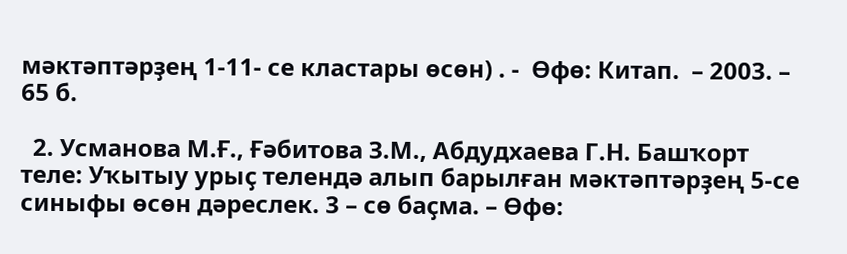мәктәптәрҙең 1-11- се кластары өсөн) . -  Өфө: Китап.  – 2003. – 65 б.

  2. Усманова М.Ғ., Ғәбитова З.М., Абдудхаева Г.Н. Башҡорт теле: Уҡытыу урыҫ телендә алып барылған мәктәптәрҙең 5-се синыфы өсөн дәреслек. 3 – сө баҫма. – Өфө: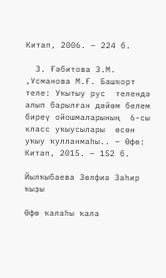Китап, 2006. – 224 б.

  3. Ғәбитова З.М. ,Усманова М.Ғ. Башҡорт теле: Уҡытыу рус  телендә алып барылған дөйөм белем биреү ойошмаларының  6-сы класс уҡыусылары  өсөн  уҡыу ҡулланмаһы.. – Өфө: Китап, 2015. – 152 б.

Йылҡыбаева Зөлфиә Заһир ҡыҙы

Өфө ҡалаһы ҡала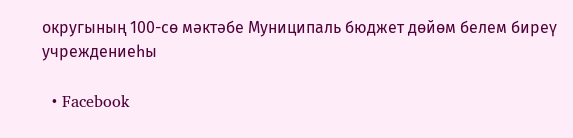округының 100-сө мәктәбе Муниципаль бюджет дөйөм белем биреү учреждениеһы

  • Facebook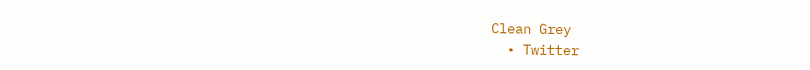Clean Grey
  • Twitter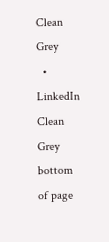Clean Grey
  • LinkedIn Clean Grey
bottom of page